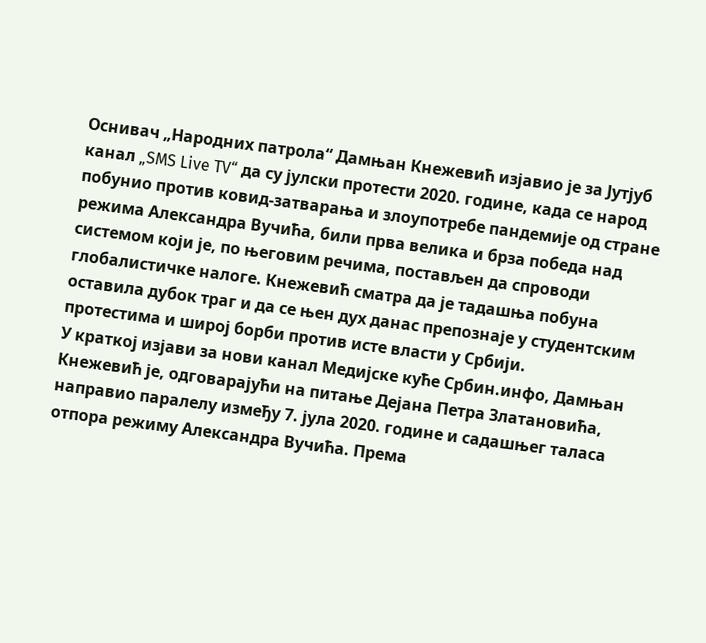Оснивач „Народних патрола“ Дамњан Кнежевић изјавио је за Јутјуб канал „SMS Live TV“ да су јулски протести 2020. године, када се народ побунио против ковид-затварања и злоупотребе пандемије од стране режима Александра Вучића, били прва велика и брза победа над системом који је, по његовим речима, постављен да спроводи глобалистичке налоге. Кнежевић сматра да је тадашња побуна оставила дубок траг и да се њен дух данас препознаје у студентским протестима и широј борби против исте власти у Србији.
У краткој изјави за нови канал Медијске куће Србин.инфо, Дамњан Кнежевић је, одговарајући на питање Дејана Петра Златановића, направио паралелу између 7. јула 2020. године и садашњег таласа отпора режиму Александра Вучића. Према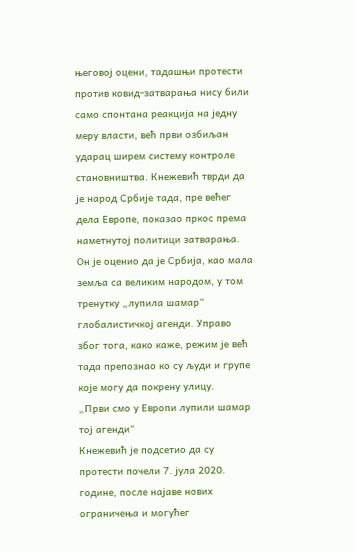његовој оцени, тадашњи протести против ковид-затварања нису били само спонтана реакција на једну меру власти, већ први озбиљан ударац ширем систему контроле становништва. Кнежевић тврди да је народ Србије тада, пре већег дела Европе, показао пркос према наметнутој политици затварања. Он је оценио да је Србија, као мала земља са великим народом, у том тренутку „лупила шамар“ глобалистичкој агенди. Управо због тога, како каже, режим је већ тада препознао ко су људи и групе које могу да покрену улицу.
„Први смо у Европи лупили шамар тој агенди“
Кнежевић је подсетио да су протести почели 7. јула 2020. године, после најаве нових ограничења и могућег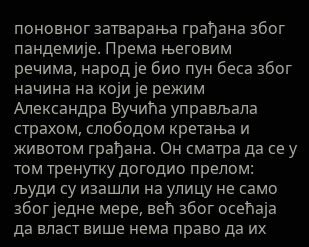поновног затварања грађана због пандемије. Према његовим речима, народ је био пун беса због начина на који је режим Александра Вучића управљала страхом, слободом кретања и животом грађана. Он сматра да се у том тренутку догодио прелом: људи су изашли на улицу не само због једне мере, већ због осећаја да власт више нема право да их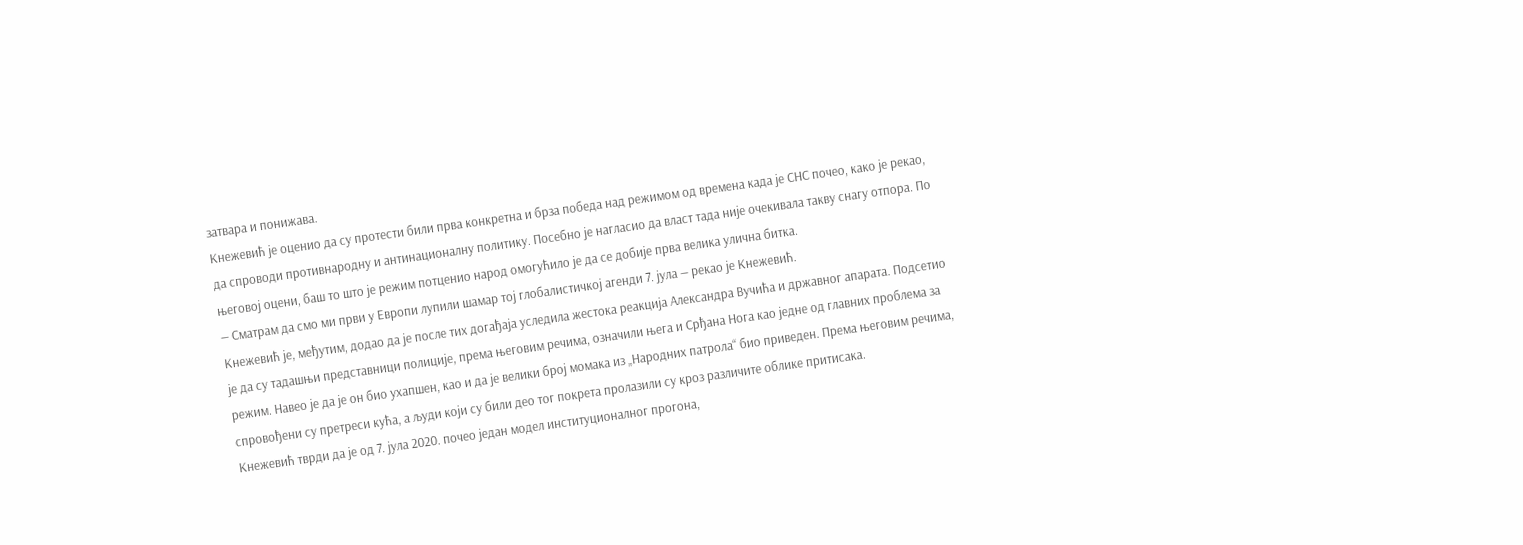затвара и понижава.
Кнежевић је оценио да су протести били прва конкретна и брза победа над режимом од времена када је СНС почео, како је рекао, да спроводи противнародну и антинационалну политику. Посебно је нагласио да власт тада није очекивала такву снагу отпора. По његовој оцени, баш то што је режим потценио народ омогућило је да се добије прва велика улична битка.
— Сматрам да смо ми први у Европи лупили шамар тој глобалистичкој агенди 7. јула — рекао је Кнежевић.
Кнежевић је, међутим, додао да је после тих догађаја уследила жестока реакција Александра Вучића и државног апарата. Подсетио је да су тадашњи представници полиције, према његовим речима, означили њега и Срђана Нога као једне од главних проблема за режим. Навео је да је он био ухапшен, као и да је велики број момака из „Народних патрола“ био приведен. Према његовим речима, спровођени су претреси кућа, а људи који су били део тог покрета пролазили су кроз различите облике притисака.
Кнежевић тврди да је од 7. јула 2020. почео један модел институционалног прогона,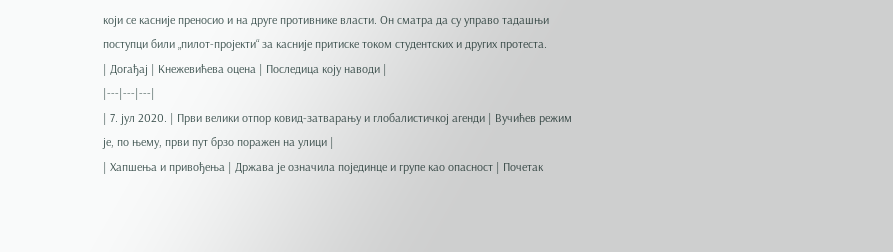који се касније преносио и на друге противнике власти. Он сматра да су управо тадашњи поступци били „пилот-пројекти“ за касније притиске током студентских и других протеста.
| Догађај | Кнежевићева оцена | Последица коју наводи |
|---|---|---|
| 7. јул 2020. | Први велики отпор ковид-затварању и глобалистичкој агенди | Вучићев режим је, по њему, први пут брзо поражен на улици |
| Хапшења и привођења | Држава је означила појединце и групе као опасност | Почетак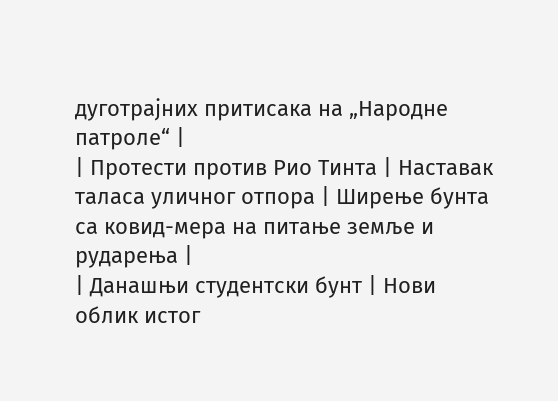дуготрајних притисака на „Народне патроле“ |
| Протести против Рио Тинта | Наставак таласа уличног отпора | Ширење бунта са ковид-мера на питање земље и рударења |
| Данашњи студентски бунт | Нови облик истог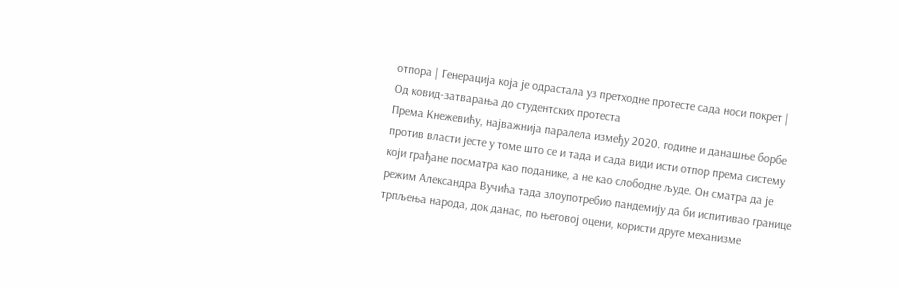отпора | Генерација која је одрастала уз претходне протесте сада носи покрет |
Од ковид-затварања до студентских протеста
Према Кнежевићу, најважнија паралела између 2020. године и данашње борбе против власти јесте у томе што се и тада и сада види исти отпор према систему који грађане посматра као поданике, а не као слободне људе. Он сматра да је режим Александра Вучића тада злоупотребио пандемију да би испитивао границе трпљења народа, док данас, по његовој оцени, користи друге механизме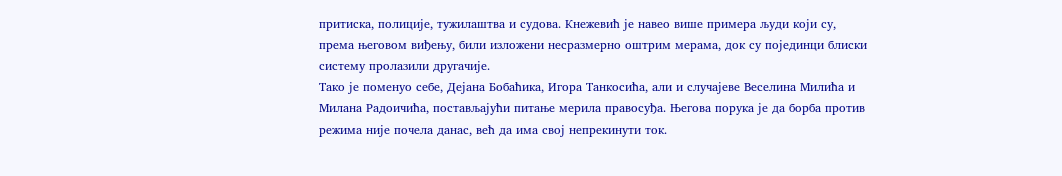притиска, полиције, тужилаштва и судова. Кнежевић је навео више примера људи који су, према његовом виђењу, били изложени несразмерно оштрим мерама, док су појединци блиски систему пролазили другачије.
Тако је поменуо себе, Дејана Бобаћика, Игора Танкосића, али и случајеве Веселина Милића и Милана Радоичића, постављајући питање мерила правосуђа. Његова порука је да борба против режима није почела данас, већ да има свој непрекинути ток.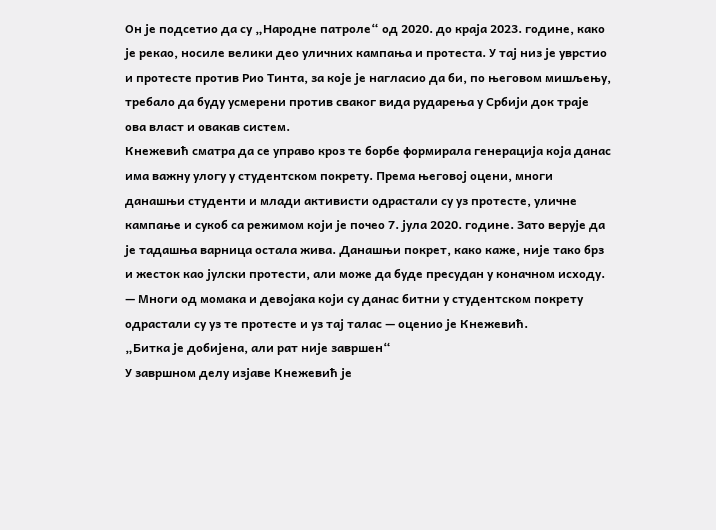Он је подсетио да су „Народне патроле“ од 2020. до краја 2023. године, како је рекао, носиле велики део уличних кампања и протеста. У тај низ је уврстио и протесте против Рио Тинта, за које је нагласио да би, по његовом мишљењу, требало да буду усмерени против сваког вида рударења у Србији док траје ова власт и овакав систем.
Кнежевић сматра да се управо кроз те борбе формирала генерација која данас има важну улогу у студентском покрету. Према његовој оцени, многи данашњи студенти и млади активисти одрастали су уз протесте, уличне кампање и сукоб са режимом који је почео 7. јула 2020. године. Зато верује да је тадашња варница остала жива. Данашњи покрет, како каже, није тако брз и жесток као јулски протести, али може да буде пресудан у коначном исходу.
— Многи од момака и девојака који су данас битни у студентском покрету одрастали су уз те протесте и уз тај талас — оценио је Кнежевић.
„Битка је добијена, али рат није завршен“
У завршном делу изјаве Кнежевић је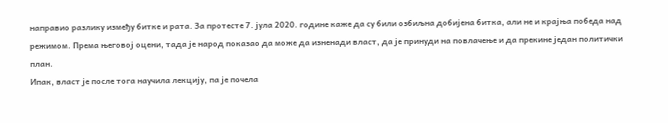направио разлику између битке и рата. За протесте 7. јула 2020. године каже да су били озбиљна добијена битка, али не и крајња победа над режимом. Према његовој оцени, тада је народ показао да може да изненади власт, да је принуди на повлачење и да прекине један политички план.
Ипак, власт је после тога научила лекцију, па је почела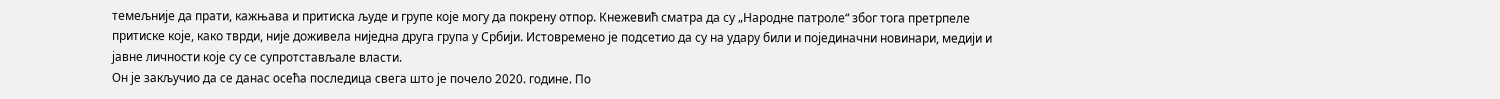темељније да прати, кажњава и притиска људе и групе које могу да покрену отпор. Кнежевић сматра да су „Народне патроле“ због тога претрпеле притиске које, како тврди, није доживела ниједна друга група у Србији. Истовремено је подсетио да су на удару били и појединачни новинари, медији и јавне личности које су се супротстављале власти.
Он је закључио да се данас осећа последица свега што је почело 2020. године. По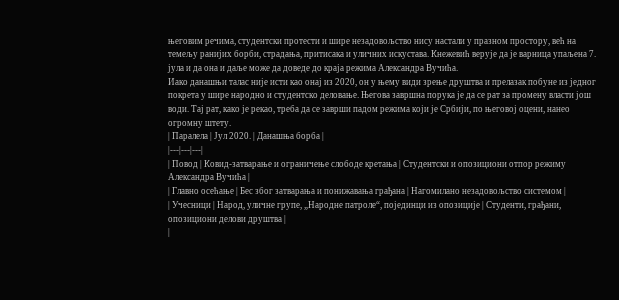његовим речима, студентски протести и шире незадовољство нису настали у празном простору, већ на темељу ранијих борби, страдања, притисака и уличних искустава. Кнежевић верује да је варница упаљена 7. јула и да она и даље може да доведе до краја режима Александра Вучића.
Иако данашњи талас није исти као онај из 2020, он у њему види зрење друштва и прелазак побуне из једног покрета у шире народно и студентско деловање. Његова завршна порука је да се рат за промену власти још води. Тај рат, како је рекао, треба да се заврши падом режима који је Србији, по његовој оцени, нанео огромну штету.
| Паралела | Јул 2020. | Данашња борба |
|---|---|---|
| Повод | Ковид-затварање и ограничење слободе кретања | Студентски и опозициони отпор режиму Александра Вучића |
| Главно осећање | Бес због затварања и понижавања грађана | Нагомилано незадовољство системом |
| Учесници | Народ, уличне групе, „Народне патроле“, појединци из опозиције | Студенти, грађани, опозициони делови друштва |
|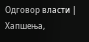Одговор власти | Хапшења,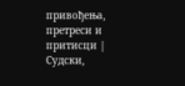привођења, претреси и притисци | Судски,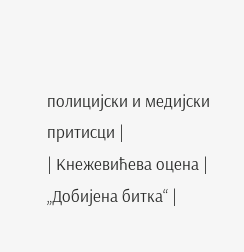полицијски и медијски притисци |
| Кнежевићева оцена | „Добијена битка“ |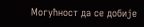Могућност да се добије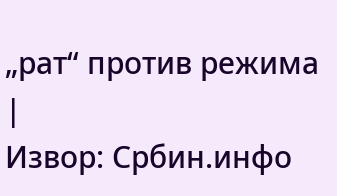„рат“ против режима |
Извор: Србин.инфо